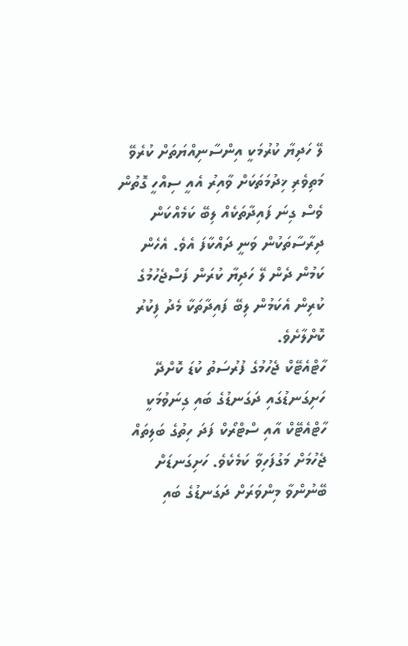ލޭ ހަދިޔާ ކުރުމަކީ އިންސާނިއްޔަތަށް ކުރެވޭ މަތިވެރި ޚިދުމަތަކަށް ވާއިރު އެއީ ސިއްހީ ގޮތުން ވެސް ގިނަ ފައިދާތަކެއް ލިބޭ ކަމެއްކަން ދިރާސާތަކުން ވަނީ ދައްކާފަ އެވެ. އެހެން ކަމުން ދެން ލޭ ހަދިޔާ ކުރަން ފަސްޖެހުމުގެ ކުރިން އެކަމުން ލިބޭ ފައިދާތަކާ މެދު ފިކުރު ކޮށްލާށެވެ.
ހާޓްއެޓޭކް ޖެހުމުގެ ފުރުސަތު ކުޑަ ކޮށްދޭ
ހަށިގަނޑުގައި ދަގަނޑުގެ ބައި ގިނަވުމަކީ ހާޓްއެޓޭކް އާއި ސްޓްރޯކް ފަދަ ހިތުގެ ބަލިތައް ޖެހުމަށް މަގުފަހިވާ ކަމެކެވެ. ހަށިގަނޑަށް ބޭނުންވާ މިންވަރަށް ދަގަނޑުގެ ބައި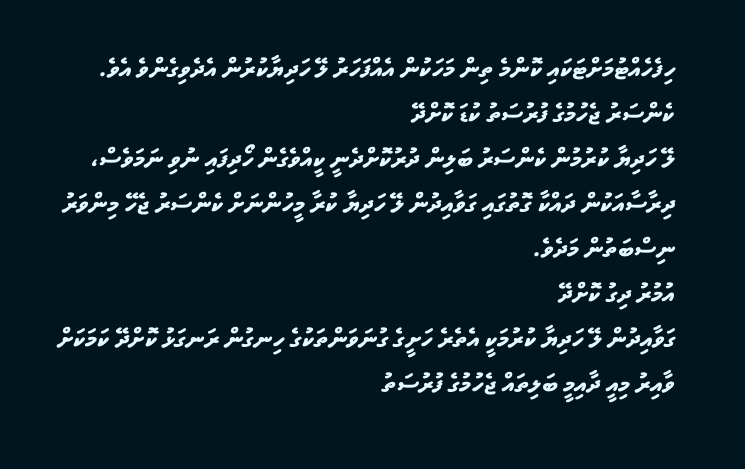ހިފެހެއްޓުމަށްޓަކައި ކޮންމެ ތިން މަހަކުން އެއްފަހަރު ލޭ ހަދިޔާކުރުން އެދެވިގެންވެ އެވެ.
ކެންސަރު ޖެހުމުގެ ފުރުސަތު ކުޑަ ކޮށްދޭ
ލޭ ހަދިޔާ ކުރުމުން ކެންސަރު ބަލިން ދުރުކޮށްދެނީ ކީއްވެގެން ހޯދިފައި ނުވި ނަމަވެސް، ދިރާސާއަކުން ދައްކާ ގޮތުގައި ގަވާއިދުން ލޭ ހަދިޔާ ކުރާ މީހުންނަށް ކެންސަރު ޖެހޭ މިންވަރު ނިސްބަތުން މަދެވެ.
އުމުރު ދިގު ކޮށްދޭ
ގަވާއިދުން ލޭ ހަދިޔާ ކުރުމަކީ އެތެރެ ހަށީގެ ގުނަވަންތަކުގެ ހިނގުން ރަނގަޅު ކޮށްދޭ ކަމަކަށް ވާއިރު މިއީ ދާއިމީ ބަލިތައް ޖެހުމުގެ ފުރުސަތު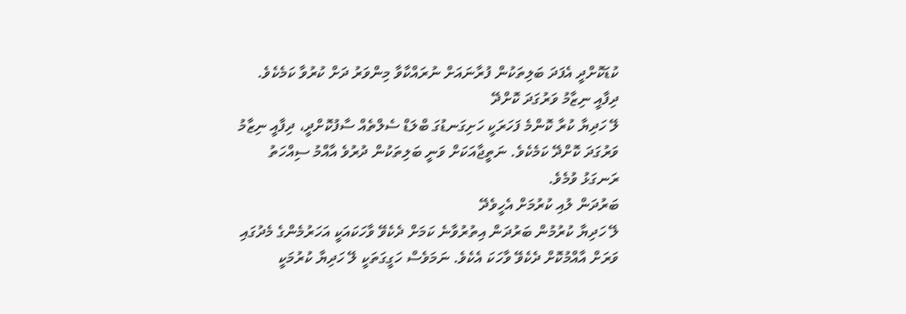ކުޑަކޮށްދީ އެފަދަ ބަލިތަކުން ފުރާނައަށް ނުރައްކާވާ މިންވަރު ދަށް ކުރުވާ ކަމެކެވެ.
ދިފާއީ ނިޒާމު ވަރުގަދަ ކޮށްދޭ
ލޭ ހަދިޔާ ކުރާ ކޮންމެ ފަހަރަކީ ހަށިގަނޑުގަ ބްލަޑް ސެލްތެއް ސާފުކޮށްދީ، ދިފާއީ ނިޒާމު ވަރުގަދަ ކޮށްދޭ ކަމެކެވެ. ނަތީޖާއަކަށް ވަނީ ބަލިތަކުން ދުރުވެ އާއްމު ސިއްހަތު ރަނގަޅު ވުމެވެ.
ބަރުދަން ލުއި ކުރުމަށް އެހީވެދޭ
ލޭ ހަދިޔާ ކުރުމުން ބަރުދަން އިތުރުވާނެ ކަމަށް ދެކެވޭ ވާހަކައަކީ އަހަރުމެންގެ މެދުގައި ވަރަށް އާއްމުކޮށް ދެކެވޭ ވާހަކަ އެކެވެ. ނަމަވެސް ހަގީގަތަކީ ލޭ ހަދިޔާ ކުރުމަކީ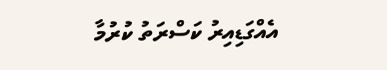އެއްގަޑިއިރު ކަސްރަތު ކުރުމާ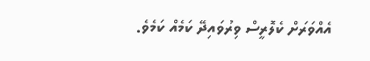އެއްވަރަށް ކެލޮރީސް ވިރުވައިދޭ ކަމެއް ކަމެވެ.